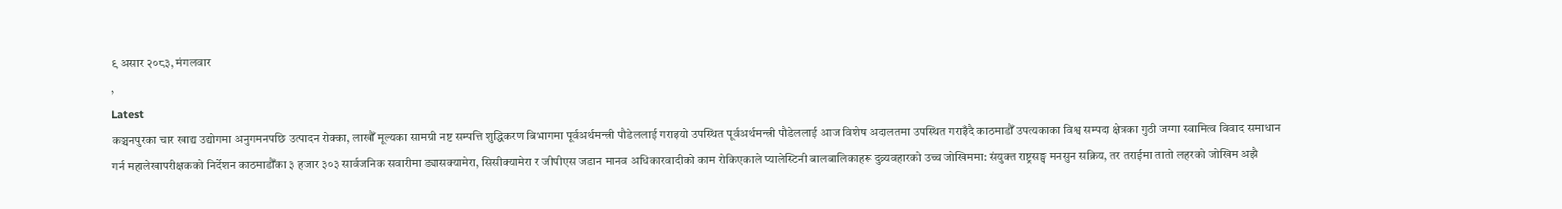९ असार २०८३, मंगलवार
,
Latest
कञ्चनपुरका चार खाद्य उद्योगमा अनुगमनपछि उत्पादन रोक्का, लाखौँ मूल्यका सामग्री नष्ट सम्पत्ति शुद्धिकरण बिभागमा पूर्वअर्थमन्त्री पौडेललाई गराइयो उपस्थित पूर्वअर्थमन्त्री पौडेललाई आज विशेष अदालतमा उपस्थित गराइँदै काठमाडौँ उपत्यकाका विश्व सम्पदा क्षेत्रका गुठी जग्गा स्वामित्व विवाद समाधान गर्न महालेखापरीक्षकको निर्देशन काठमाडौँका ३ हजार ३०३ सार्वजनिक सवारीमा ड्यासक्यामेरा, सिसीक्यामेरा र जीपीएस जडान मानव अधिकारवादीको काम रोकिएकाले प्यालेस्टिनी बालबालिकाहरू दुव्र्यवहारको उच्च जोखिममा: संयुक्त राष्ट्रसङ्घ मनसुन सक्रिय, तर तराईमा तातो लहरको जोखिम अझै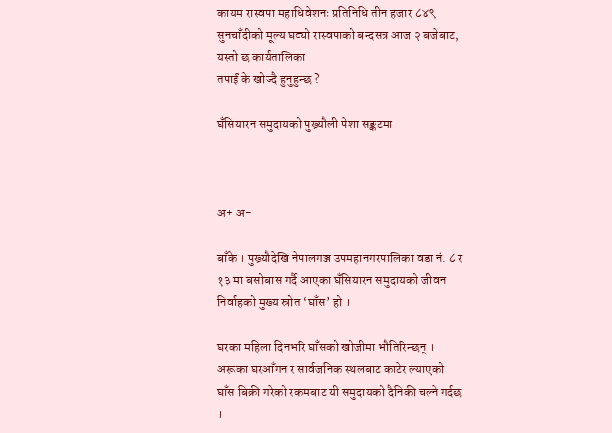कायम रास्वपा महाधिवेशनः प्रतिनिधि तीन हजार ८४९ सुनचाँदीको मूल्य घट्यो रास्वपाको बन्दसत्र आज २ बजेबाट, यस्तो छ कार्यतालिका
तपाईं के खोज्दै हुनुहुन्छ ?

घँसियारन समुदायको पुख्र्यौली पेशा सङ्कटमा



अ+ अ-

बाँके । पुख्र्यौदेखि नेपालगञ्ज उपमहानगरपालिका वडा नं. ८ र १३ मा बसोबास गर्दै आएका घँसियारन समुदायको जीवन निर्वाहको मुख्य स्रोत ‘घाँस’ हो ।

घरका महिला दिनभरि घाँसको खोजीमा भौतिरिन्छन् । अरूका घरआँगन र सार्वजनिक स्थलबाट काटेर ल्याएको घाँस बिक्री गरेको रकमबाट यी समुदायको दैनिकी चल्ने गर्दछ ।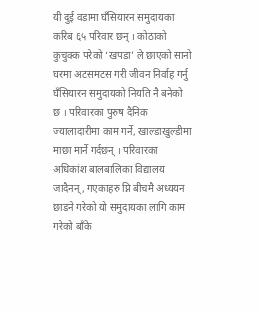यी दुई वडामा घँसियारन समुदायका करिब ६५ परिवार छन् । कोठाको कुचुक्क परेको ‘खपडा’ ले छाएको सानो घरमा अटसमटस गरी जीवन निर्वाह गर्नु घँसियारन समुदायको नियति नै बनेको छ । परिवारका पुरुष दैनिक ज्यालादारीमा काम गर्ने, खाल्डाखुल्डीमा माछा मार्ने गर्दछन् । परिवारका अधिकांश बालबालिका विद्यालय जादैनन्, गएकाहरु प्नि बीचमै अध्ययन छाडने गरेको यो समुदायका लागि काम गरेको बाँके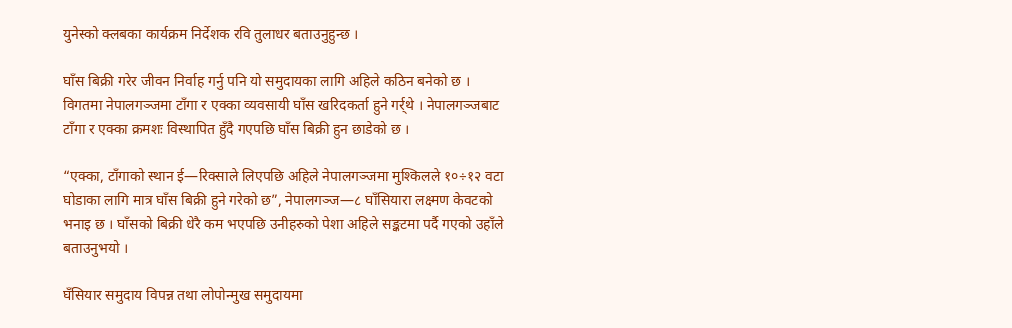युनेस्को क्लबका कार्यक्रम निर्देशक रवि तुलाधर बताउनुहुन्छ ।

घाँस बिक्री गरेर जीवन निर्वाह गर्नु पनि यो समुदायका लागि अहिले कठिन बनेको छ । विगतमा नेपालगञ्जमा टाँगा र एक्का व्यवसायी घाँस खरिदकर्ता हुने गर्र्थे । नेपालगञ्जबाट टाँगा र एक्का क्रमशः विस्थापित हुँदै गएपछि घाँस बिक्री हुन छाडेको छ ।

“एक्का, टाँगाको स्थान ई—रिक्साले लिएपछि अहिले नेपालगञ्जमा मुश्किलले १०÷१२ वटा घोडाका लागि मात्र घाँस बिक्री हुने गरेको छ”, नेपालगञ्ज—८ घाँसियारा लक्ष्मण केवटको भनाइ छ । घाँसको बिक्री धेरै कम भएपछि उनीहरुको पेशा अहिले सङ्कटमा पर्दै गएको उहाँले बताउनुभयो ।

घँसियार समुदाय विपन्न तथा लोपोन्मुख समुदायमा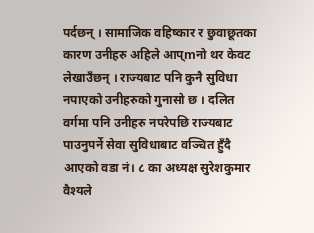पर्दछन् । सामाजिक वहिष्कार र छुवाछूतका कारण उनीहरु अहिले आप्mनो थर केवट लेखाउँछन् । राज्यबाट पनि कुनै सुविधा नपाएको उनीहरुको गुनासो छ । दलित वर्गमा पनि उनीहरु नपरेपछि राज्यबाट पाउनुपर्ने सेवा सुविधाबाट वञ्चित हुँदै आएको वडा नं। ८ का अध्यक्ष सुरेशकुमार वैश्यले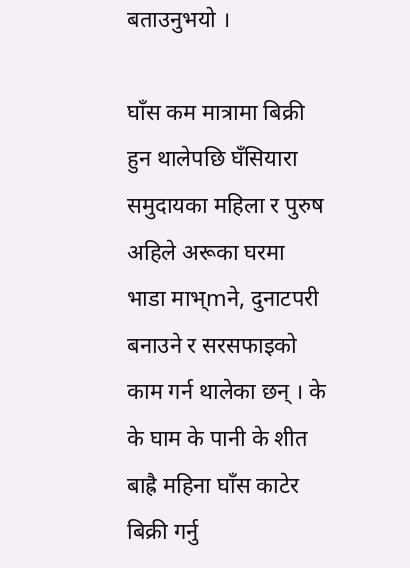बताउनुभयो ।

घाँस कम मात्रामा बिक्री हुन थालेपछि घँसियारा समुदायका महिला र पुरुष अहिले अरूका घरमा भाडा माभ्mने, दुनाटपरी बनाउने र सरसफाइको काम गर्न थालेका छन् । के के घाम के पानी के शीत बाह्रै महिना घाँस काटेर बिक्री गर्नु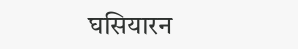घसियारन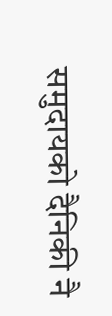समुदायको दैनिकी नै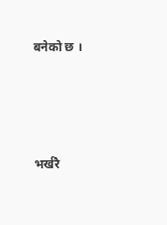बनेको छ ।




भर्खरै